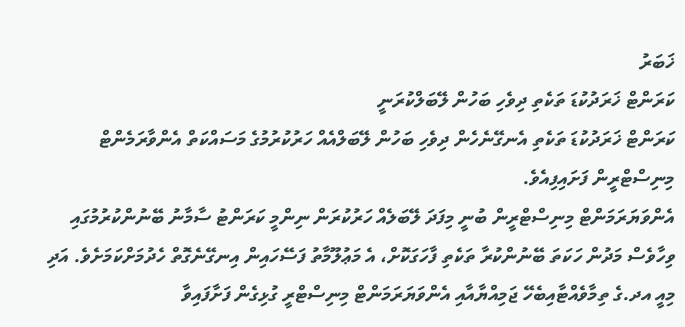ޚަބަރު
ކަރަންޓް ޚަރަދުކުޑަ ތަކެތި ދިވެހި ބަހުން ލޭބަލްކުރަނީ
ކަރަންޓް ޚަރަދުކުޑަ ތަކެތި އެނގޭނެހެން ދިވެހި ބަހުން ލޭބަލްއެއް ހަރުކުރުމުގެ މަސައްކަތް އެންވާރަމެންޓް މިނިސްޓްރީން ފަށައިފިއެވެ.
އެންވަޔަރަމަންޓް މިނިސްޓްރީން ބުނީ މިފަދަ ލޭބަލެއް ހަރުކުރަން ނިންމީ ކަރަންޓު ސާމާނު ބޭނުންކުރުމުގައި ވިހާވެސް މަދުން ހަކަތަ ބޭނުންކުރާ ތަކެތި ފާހަގަކޮށް، އެ މަޢުލޫމާތު ފަސޭހައިން އިނގޭނެގޮތް ހެދުމަށްކަމަށެވެ. އަދި މިއީ އދ.ގެ ތިމާވެއްޓާއިބެހޭ ޖަމިއްޔާއާއި އެންވަޔަރަމަންޓް މިނިސްޓްރީ ގުޅިގެން ފަށާފައިވާ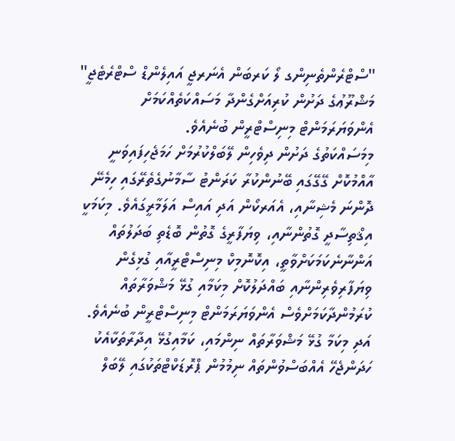"ސްޓްރެންތެނިންގ ލޯ ކަރބަން އެނަރޖީ އައިލެންޑް ސްޓްރެޓެޖީ" މަޝްރޫޢުގެ ދަށުން ކުރިއަށްގެންދާ މަސައްކަތެއްކަމަށް އެންވަޔަރަމަންޓް މިނިސްޓްރީން ބުނެއެވެ.
މިމަސައްކަތުގެ ދަށުން ދިވެހިން ލޭބަލްކުރުމަށް ހަމަޖެހިފައިވަނީ އާއްމުކޮށް ގޭގޭގައި ބޭނުންކުރާ ކަރަންޓު ސާމާނުގެތެރޭގައި ހިމެނޭ ދޮންނަ މެޝިނާއި، އެއަރކޯން އަދި އައިސް އަލަމާރީގައެވެ. މިކަމަކީ އިޤްތިސާދީ ގޮތުންނާއި، ވިޔަފާރީގެ ގޮތުން ބޮޑެތި ބަދަލުތައް އަންނާނެކަމަކަށްވާތީ، އިކޮނޮމިކް މިނިސްޓްރީއާއި ގުޅިގެން ވިޔަފާރިވެރިންނާއި ބައްދަލުކޮށް މިކަމާއި ގުޅޭ މަޝްވަރާތައް ކުރަމުންދާކަމަށްވެސް އެންވަޔަރަމަންޓް މިނިސްޓްރީން ބުނެއެވެ. އަދި މިކަމާ ގުޅޭ މަޝްވަރާތައް ނިންމައި، ކަމާއިގުޅޭ އިދާރާތަކާއެކު ހަދަންޖެހޭ އެއްބަސްވުންތައް ނިމުމުން ޕްރޮޑަކްޓްތަކުގައި ލޭބަލް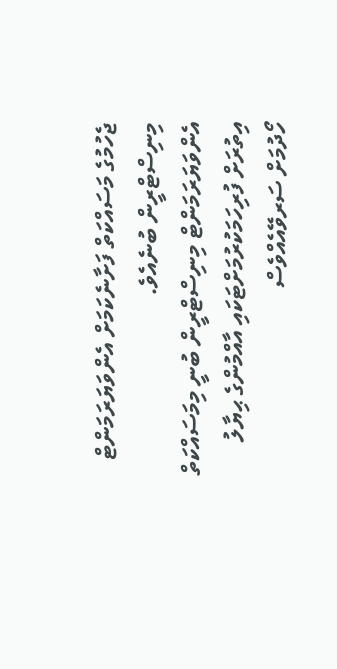ޖެހުމުގެ މަސައްކަތް ފަށާނެކަމަށް އެންވަޔަރަމަންޓް މިނިސްޓްރީން ބުނެއެވެ.
އެންވަޔަރަމަންޓް މިނިސްޓްރީން ބުނީ މިމަސައްކަތް އިތުރަށް ފުރިހަމަކުރުމަށްޓަކައި އާއްމުންގެ ޙިޔާލު ހޯދުމަށް ސަރވޭއެއްވެސް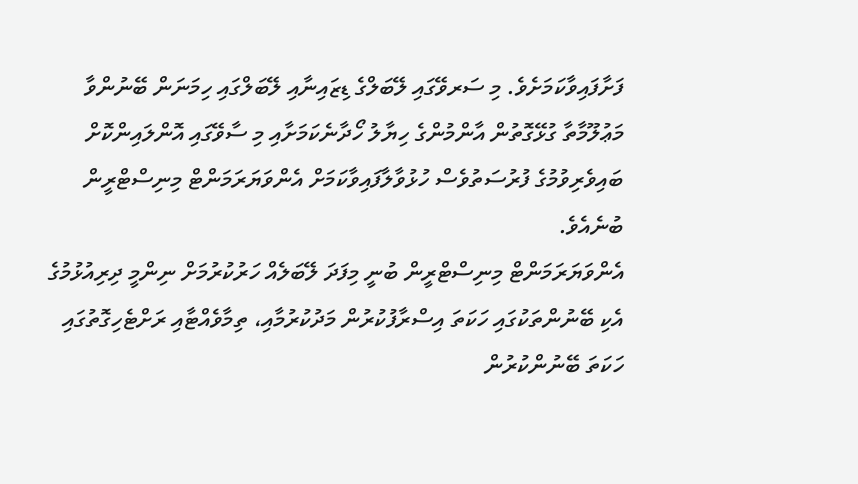ފަށާފައިވާކަމަށެވެ. މި ސަރވޭގައި ލޭބަލްގެ ޑިޒައިނާއި ލޭބަލްގައި ހިމަނަން ބޭނުންވާ މަޢުލޫމާތާ ގުޅޭގޮތުން އާންމުންގެ ހިޔާލު ހޯދާނެކަމަށާއި މި ސާވޭގައި އޮންލައިންކޮށް ބައިވެރިވުމުގެ ފުރުސަތުވެސް ހުޅުވާލާފައިވާކަމަށް އެންވަޔަރަމަންޓް މިނިސްޓްރީން ބުނެއެވެ.
އެންވަޔަރަމަންޓް މިނިސްޓްރީން ބުނީ މިފަދަ ލޭބަލެއް ހަރުކުރުމަށް ނިންމީ ދިރިއުޅުމުގެ އެކި ބޭނުންތަކުގައި ހަކަތަ އިސްރާފުކުރުން މަދުކުރުމާއި، ތިމާވެއްޓާއި ރަށްޓެހިގޮތުގައި ހަކަތަ ބޭނުންކުރުން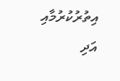އިތުރުކުރުމާއި އަދި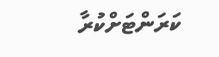ކަރަންޓަށްކުރާ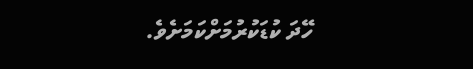ހޭދަ ކުޑަކުރުމަށްކަމަށެވެ.